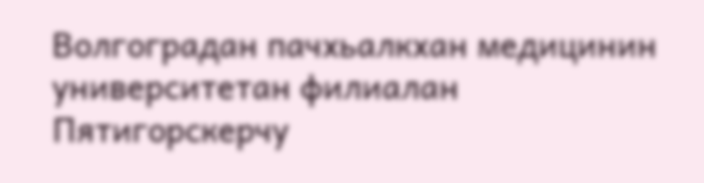Волгоградан пачхьалкхан медицинин университетан филиалан Пятигорскерчу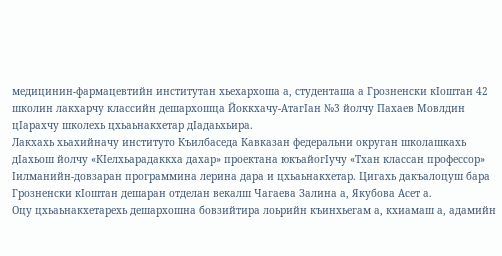медицинин-фармацевтийн институтан хьехархоша а, студенташа а Грозненски кIоштан 42 школин лакхарчу классийн дешархошца Йоккхачу-АтагIан №3 йолчу Пахаев Мовлдин цIарахчу школехь цхьаьнакхетар дIадаьхьира.
Лакхахь хьахийначу институто Къилбаседа Кавказан федеральни округан школашкахь дIахьош йолчу «КIелхьарадаккха дахар» проектана юкъайогIучу «Тхан классан профессор» Iилманийн-довзаран программина лерина дара и цхьаьнакхетар. Цигахь дакъалоцуш бара Грозненски кIоштан дешаран отделан векалш Чагаева Залина а, Якубова Асет а.
Оцу цхьаьнакхетарехь дешархошна бовзийтира лоьрийн къинхьегам а, кхиамаш а, адамийн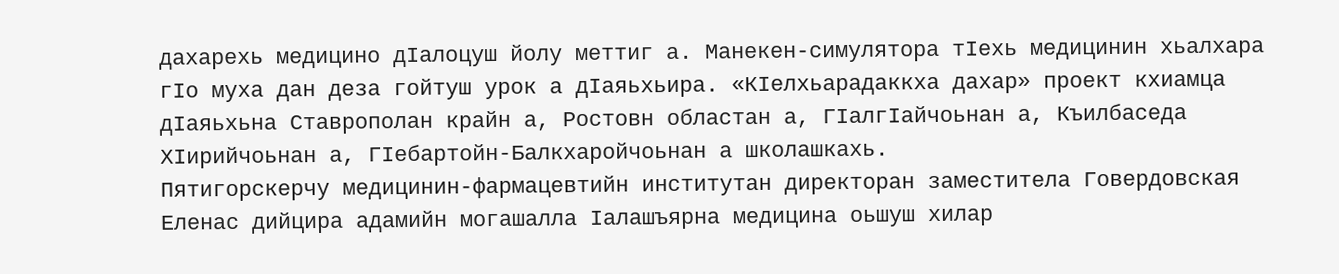дахарехь медицино дIалоцуш йолу меттиг а. Манекен-симулятора тIехь медицинин хьалхара гIо муха дан деза гойтуш урок а дIаяьхьира. «КIелхьарадаккха дахар» проект кхиамца дIаяьхьна Ставрополан крайн а, Ростовн областан а, ГIалгIайчоьнан а, Къилбаседа ХIирийчоьнан а, ГIебартойн-Балкхаройчоьнан а школашкахь.
Пятигорскерчу медицинин-фармацевтийн институтан директоран заместитела Говердовская Еленас дийцира адамийн могашалла Iалашъярна медицина оьшуш хилар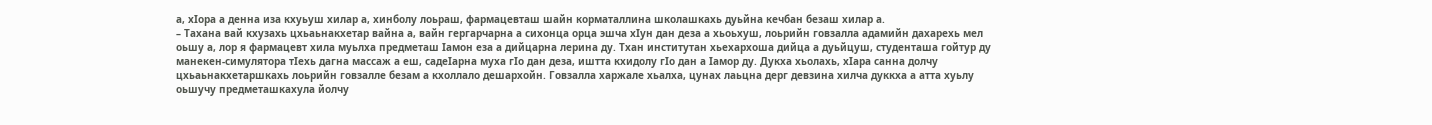а, хIора а денна иза кхуьуш хилар а, хинболу лоьраш, фармацевташ шайн корматаллина школашкахь дуьйна кечбан безаш хилар а.
– Тахана вай кхузахь цхьаьнакхетар вайна а, вайн гергарчарна а сихонца орца эшча хIун дан деза а хьоьхуш, лоьрийн говзалла адамийн дахарехь мел оьшу а, лор я фармацевт хила муьлха предметаш Iамон еза а дийцарна лерина ду. Тхан институтан хьехархоша дийца а дуьйцуш, студенташа гойтур ду манекен-симулятора тIехь дагна массаж а еш, садеIарна муха гIо дан деза, иштта кхидолу гIо дан а Iамор ду. Дукха хьолахь, хIара санна долчу цхьаьнакхетаршкахь лоьрийн говзалле безам а кхоллало дешархойн. Говзалла харжале хьалха, цунах лаьцна дерг девзина хилча дуккха а атта хуьлу оьшучу предметашкахула йолчу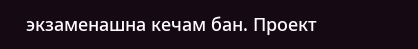экзаменашна кечам бан. Проект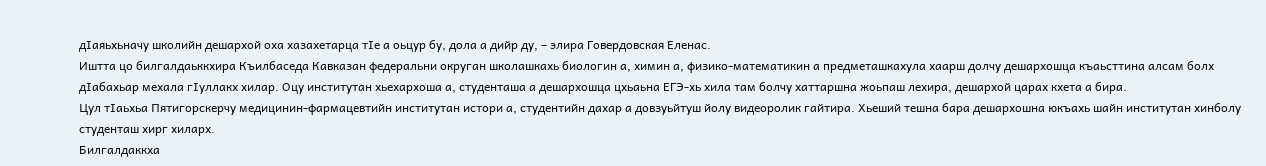дIаяьхьначу школийн дешархой оха хазахетарца тIе а оьцур бу, дола а дийр ду, – элира Говердовская Еленас.
Иштта цо билгалдаьккхира Къилбаседа Кавказан федеральни округан школашкахь биологин а, химин а, физико-математикин а предметашкахула хаарш долчу дешархошца къаьсттина алсам болх дIабахьар мехала гIуллакх хилар. Оцу институтан хьехархоша а, студенташа а дешархошца цхьаьна ЕГЭ-хь хила там болчу хаттаршна жоьпаш лехира, дешархой царах кхета а бира.
Цул тIаьхьа Пятигорскерчу медицинин-фармацевтийн институтан истори а, студентийн дахар а довзуьйтуш йолу видеоролик гайтира. Хьеший тешна бара дешархошна юкъахь шайн институтан хинболу студенташ хирг хиларх.
Билгалдаккха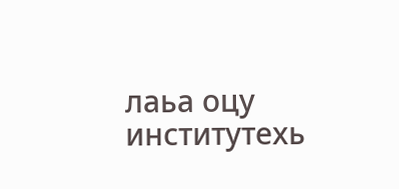лаьа оцу институтехь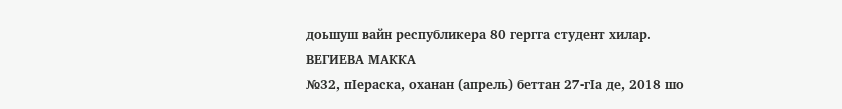доьшуш вайн республикера 80 гергга студент хилар.
ВЕГИЕВА МАККА
№32, пIераска, оханан (апрель) беттан 27-гIа де, 2018 шо